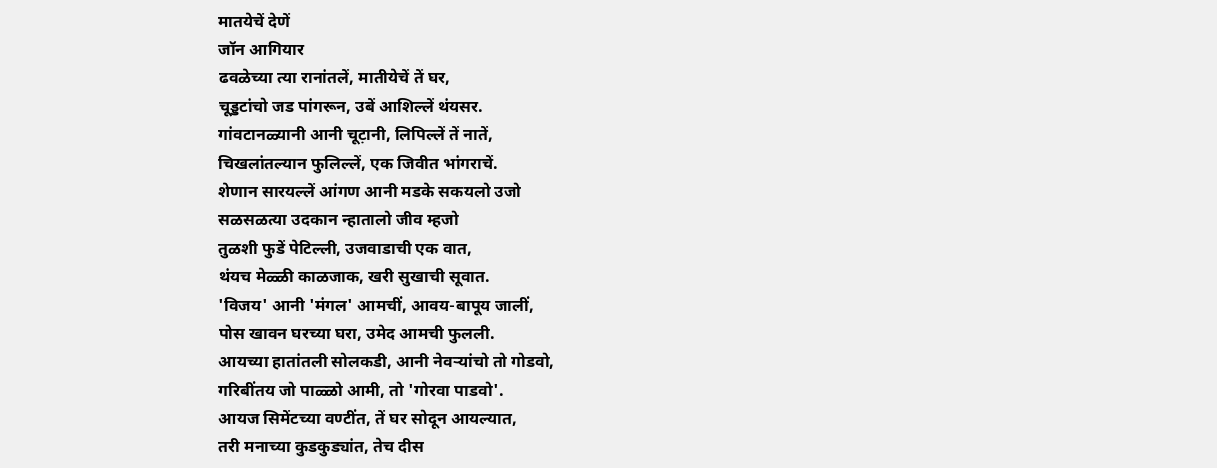मातयेचें देणें
जॉन आगियार
ढवळेच्या त्या रानांतलें, मातीयेचें तें घर,
चूड्डटांचो जड पांगरून, उबें आशिल्लें थंयसर.
गांवटानळ्यानी आनी चूट़ानी, लिपिल्लें तें नातें,
चिखलांतल्यान फुलिल्लें, एक जिवीत भांगराचें.
शेणान सारयल्लें आंगण आनी मडके सकयलो उजो
सळसळत्या उदकान न्हातालो जीव म्हजो
तुळशी फुडें पेटिल्ली, उजवाडाची एक वात,
थंयच मेळ्ळी काळजाक, खरी सुखाची सूवात.
'विजय' आनी 'मंगल' आमचीं, आवय-बापूय जालीं,
पोस खावन घरच्या घरा, उमेद आमची फुलली.
आयच्या हातांतली सोलकडी, आनी नेवऱ्यांचो तो गोडवो,
गरिबींतय जो पाळ्ळो आमी, तो 'गोरवा पाडवो'.
आयज सिमेंटच्या वण्टींत, तें घर सोदून आयल्यात,
तरी मनाच्या कुडकुड्यांत, तेच दीस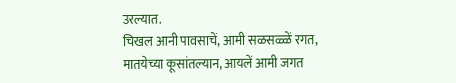उरल्यात.
चिखल आनी पावसाचें, आमी सळसळ्ळें रगत,
मातयेच्या कूसांतल्यान, आयलें आमी जगत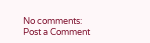No comments:
Post a Comment